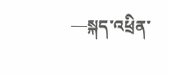—སྐད་འཕྲིན་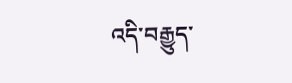འདི་བརྒྱུད་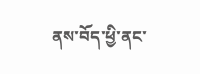ནས་བོད་ཕྱི་ནང་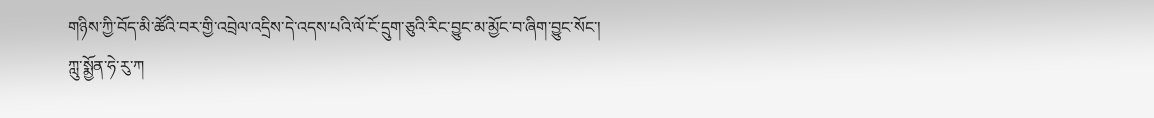གཉིས་ཀྱི་བོད་མི་ཚོའི་བར་གྱི་འབྲེལ་འདྲིས་དེ་འདས་པའི་ལོ་ངོ་དྲུག་ཅུའི་རིང་བྱུང་མ་མྱོང་བ་ཞིག་བྱུང་སོང་།
ཀླུ་སྨྱོན་ཧེ་རུ་ཀ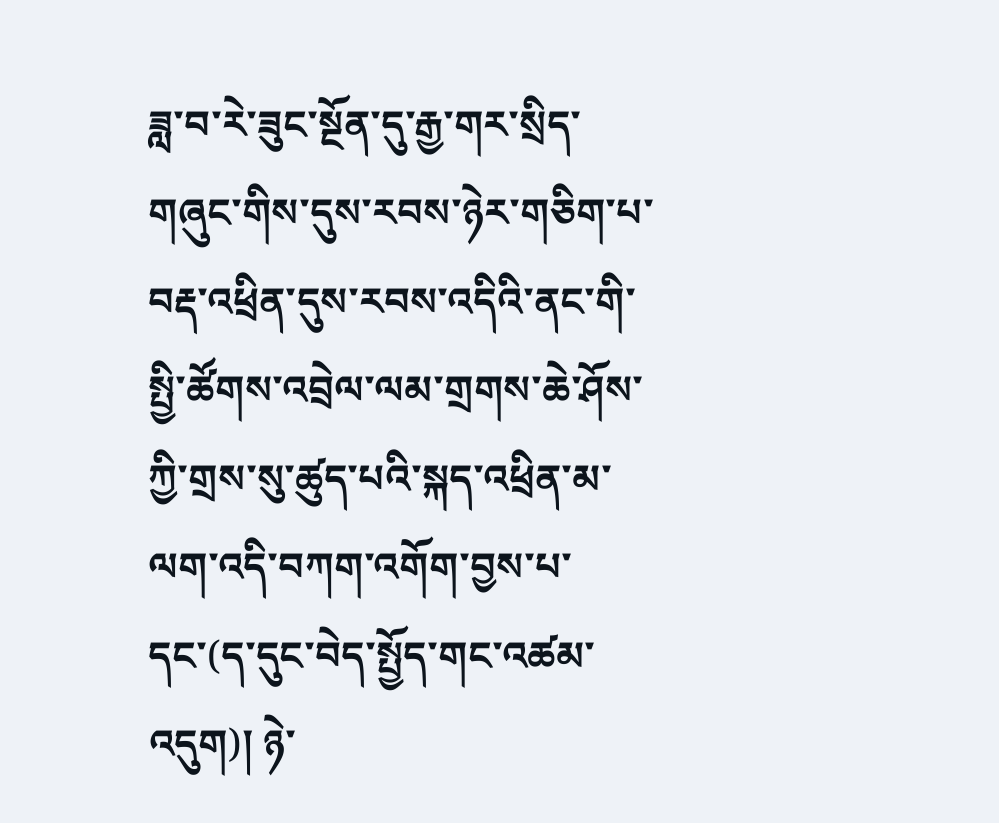ཟླ་བ་རེ་ཟུང་སྔོན་དུ་རྒྱ་གར་སྲིད་གཞུང་གིས་དུས་རབས་ཉེར་གཅིག་པ་བརྡ་འཕྲིན་དུས་རབས་འདིའི་ནང་གི་སྤྱི་ཚོགས་འབྲེལ་ལམ་གྲགས་ཆེ་ཤོས་ཀྱི་གྲས་སུ་ཚུད་པའི་སྐད་འཕྲིན་མ་ལག་འདི་བཀག་འགོག་བྱས་པ་དང་(ད་དུང་བེད་སྤྱོད་གང་འཚམ་འདུག)། ཉེ་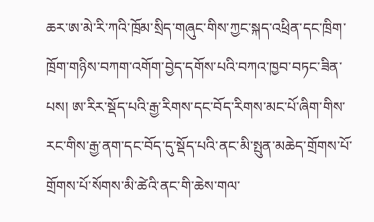ཆར་ཨ་མེ་རི་ཀའི་ཁྲོམ་སྲིད་གཞུང་གིས་ཀྱང་སྐད་འཕྲིན་དང་ཁྲིག་ཁྲོག་གཉིས་བཀག་འགོག་བྱེད་དགོས་པའི་བཀའ་ཁྱབ་བཏང་ཟིན་པས། ཨ་རིར་སྡོད་པའི་རྒྱ་རིགས་དང་བོད་རིགས་མང་པོ་ཞིག་གིས་རང་གིས་རྒྱ་ནག་དང་བོད་དུ་སྡོད་པའི་ནང་མི་སྤུན་མཆེད་གྲོགས་པོ་གྲོགས་པོ་སོགས་མི་ཚེའི་ནང་གི་ཆེས་གལ་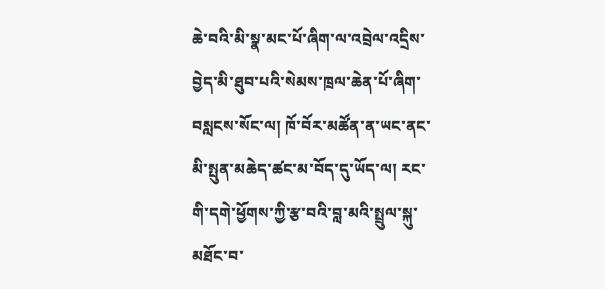ཆེ་བའི་མི་སྣ་མང་པོ་ཞིག་ལ་འབྲེལ་འདྲིས་བྱེད་མི་ཐུབ་པའི་སེམས་ཁྲལ་ཆེན་པོ་ཞིག་བསླངས་སོང་ལ། ཁོ་བོར་མཚོན་ན་ཡང་ནང་མི་སྤུན་མཆེད་ཚང་མ་བོད་དུ་ཡོད་ལ། རང་གི་དགེ་ཕྱོགས་ཀྱི་རྩ་བའི་བླ་མའི་སྤྲུལ་སྐུ་མཐོང་བ་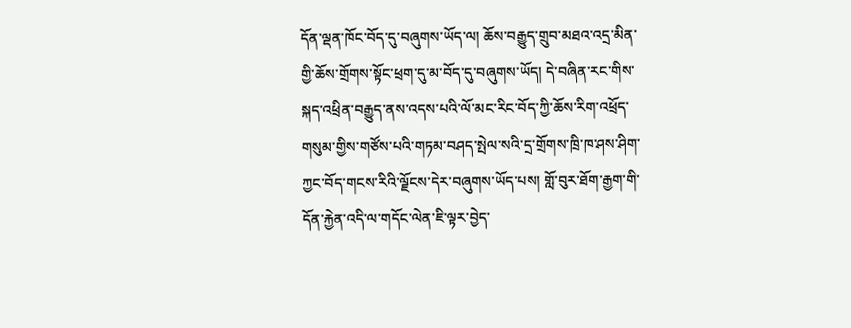དོན་ལྡན་ཁོང་བོད་དུ་བཞུགས་ཡོད་ལ། ཆོས་བརྒྱུད་གྲུབ་མཐའ་འདྲ་མིན་གྱི་ཆོས་གྲོགས་སྟོང་ཕྲག་དུ་མ་བོད་དུ་བཞུགས་ཡོད། དེ་བཞིན་རང་གིས་སྐད་འཕྲིན་བརྒྱུད་ནས་འདས་པའི་ལོ་མང་རིང་བོད་ཀྱི་ཆོས་རིག་འཕྲོད་གསུམ་གྱིས་གཙོས་པའི་གཏམ་བཤད་སྤེལ་སའི་དྲ་གྲོགས་ཁྲི་ཁ་ཤས་ཤིག་ཀྱང་བོད་གངས་རིའི་ལྗོངས་དེར་བཞུགས་ཡོད་པས། གློ་བུར་ཐོག་རྒྱག་གི་དོན་རྐྱེན་འདི་ལ་གདོང་ལེན་ཇི་ལྟར་བྱེད་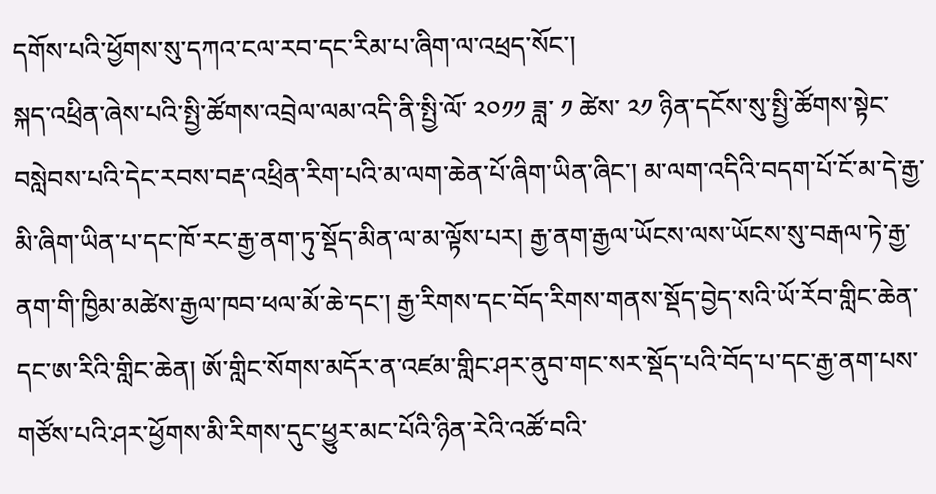དགོས་པའི་ཕྱོགས་སུ་དཀའ་ངལ་རབ་དང་རིམ་པ་ཞིག་ལ་འཕྲད་སོང་།
སྐད་འཕྲིན་ཞེས་པའི་སྤྱི་ཚོགས་འབྲེལ་ལམ་འདི་ནི་སྤྱི་ལོ་ ༢༠༡༡ ཟླ་ ༡ ཚེས་ ༢༡ ཉིན་དངོས་སུ་སྤྱི་ཚོགས་སྟེང་བསླེབས་པའི་དེང་རབས་བརྡ་འཕྲིན་རིག་པའི་མ་ལག་ཆེན་པོ་ཞིག་ཡིན་ཞིང་། མ་ལག་འདིའི་བདག་པོ་ངོ་མ་དེ་རྒྱ་མི་ཞིག་ཡིན་པ་དང་ཁོ་རང་རྒྱ་ནག་ཏུ་སྡོད་མིན་ལ་མ་ལྟོས་པར། རྒྱ་ནག་རྒྱལ་ཡོངས་ལས་ཡོངས་སུ་བརྒལ་ཏེ་རྒྱ་ནག་གི་ཁྱིམ་མཚེས་རྒྱལ་ཁབ་ཕལ་མོ་ཆེ་དང་། རྒྱ་རིགས་དང་བོད་རིགས་གནས་སྡོད་བྱེད་སའི་ཡོ་རོབ་གླིང་ཆེན་དང་ཨ་རིའི་གླིང་ཆེན། ཨོ་གླིང་སོགས་མདོར་ན་འཛམ་གླིང་ཤར་ནུབ་གང་སར་སྡོད་པའི་བོད་པ་དང་རྒྱ་ནག་པས་གཙོས་པའི་ཤར་ཕྱོགས་མི་རིགས་དུང་ཕྱུར་མང་པོའི་ཉིན་རེའི་འཚོ་བའི་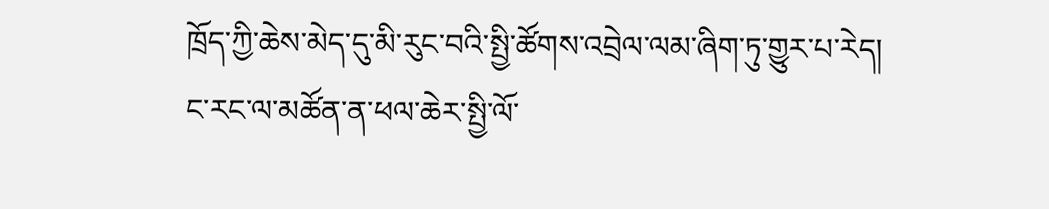ཁྲོད་ཀྱི་ཆེས་མེད་དུ་མི་རུང་བའི་སྤྱི་ཚོགས་འབྲེལ་ལམ་ཞིག་ཏུ་གྱུར་པ་རེད།
ང་རང་ལ་མཚོན་ན་ཕལ་ཆེར་སྤྱི་ལོ་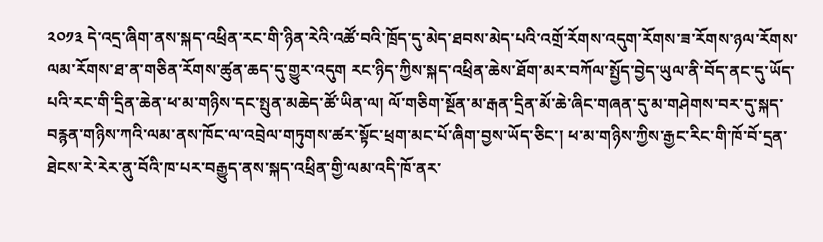༢༠༡༣ དེ་འདྲ་ཞིག་ནས་སྐད་འཕྲིན་རང་གི་ཉིན་རེའི་འཚོ་བའི་ཁྲོད་དུ་མེད་ཐབས་མེད་པའི་འགྲོ་རོགས་འདུག་རོགས་ཟ་རོགས་ཉལ་རོགས་ལམ་རོགས་ཐ་ན་གཅིན་རོགས་ཚུན་ཆད་དུ་གྱུར་འདུག རང་ཉིད་ཀྱིས་སྐད་འཕྲིན་ཆེས་ཐོག་མར་བཀོལ་སྤྱོད་བྱེད་ཡུལ་ནི་བོད་ནང་དུ་ཡོད་པའི་རང་གི་དྲིན་ཆེན་ཕ་མ་གཉིས་དང་སྤུན་མཆེད་ཚོ་ཡིན་ལ། ལོ་གཅིག་སྔོན་མ་རྒན་དྲིན་མོ་ཆེ་ཞིང་གཞན་དུ་མ་གཤེགས་བར་དུ་སྐད་བརྙན་གཉིས་ཀའི་ལམ་ནས་ཁོང་ལ་འབྲེལ་གཏུགས་ཚར་སྟོང་ཕྲག་མང་པོ་ཞིག་བྱས་ཡོད་ཅིང་། ཕ་མ་གཉིས་ཀྱིས་རྒྱང་རིང་གི་ཁོ་བོ་དྲན་ཐེངས་རེ་རེར་ནུ་བོའི་ཁ་པར་བརྒྱུད་ནས་སྐད་འཕྲིན་གྱི་ལམ་འདི་ཁོ་ནར་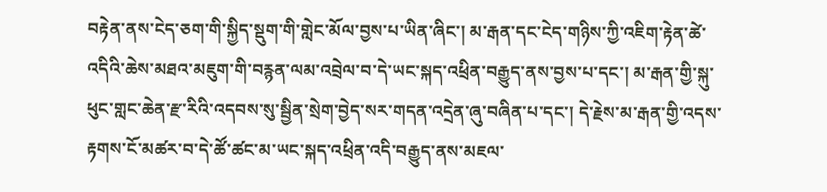བརྟེན་ནས་ངེད་ཅག་གི་སྐྱིད་སྡུག་གི་གླེང་མོལ་བྱས་པ་ཡིན་ཞིང་། མ་རྒན་དང་ངེད་གཉིས་ཀྱི་འཇིག་རྟེན་ཚེ་འདིའི་ཆེས་མཐའ་མཇུག་གི་བརྙན་ལམ་འབྲེལ་བ་དེ་ཡང་སྐད་འཕྲིན་བརྒྱུད་ནས་བྱས་པ་དང་། མ་རྒན་གྱི་སྐུ་ཕུང་གླང་ཆེན་རྫ་རིའི་འདབས་སུ་སྦྱིན་སྲེག་བྱེད་སར་གདན་འདྲེན་ཞུ་བཞིན་པ་དང་། དེ་རྗེས་མ་རྒན་གྱི་འདས་རྟགས་ངོ་མཚར་བ་དེ་ཚོ་ཚང་མ་ཡང་སྐད་འཕྲིན་འདི་བརྒྱུད་ནས་མཇལ་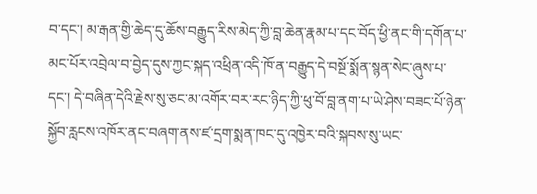བ་དང་། མ་རྒན་གྱི་ཆེད་དུ་ཆོས་བརྒྱུད་རིས་མེད་ཀྱི་བླ་ཆེན་རྣམ་པ་དང་བོད་ཕྱི་ནང་གི་དགོན་པ་མང་པོར་འབྲེལ་བ་བྱེད་དུས་ཀྱང་སྐད་འཕྲིན་འདི་ཁོ་ན་བརྒྱུད་དེ་བསྔོ་སྨོན་སྙན་སེང་ཞུས་པ་དང་། དེ་བཞིན་དེའི་རྗེས་སུ་ཅང་མ་འགོར་བར་རང་ཉིད་ཀྱི་ཕུ་བོ་བླ་ནག་པ་ཡེ་ཤེས་བཟང་པོ་ཉེན་སྐྱོབ་རླངས་འཁོར་ནང་བཞག་ནས་ཛ་དྲག་སྨན་ཁང་དུ་འཁྱེར་བའི་སྐབས་སུ་ཡང་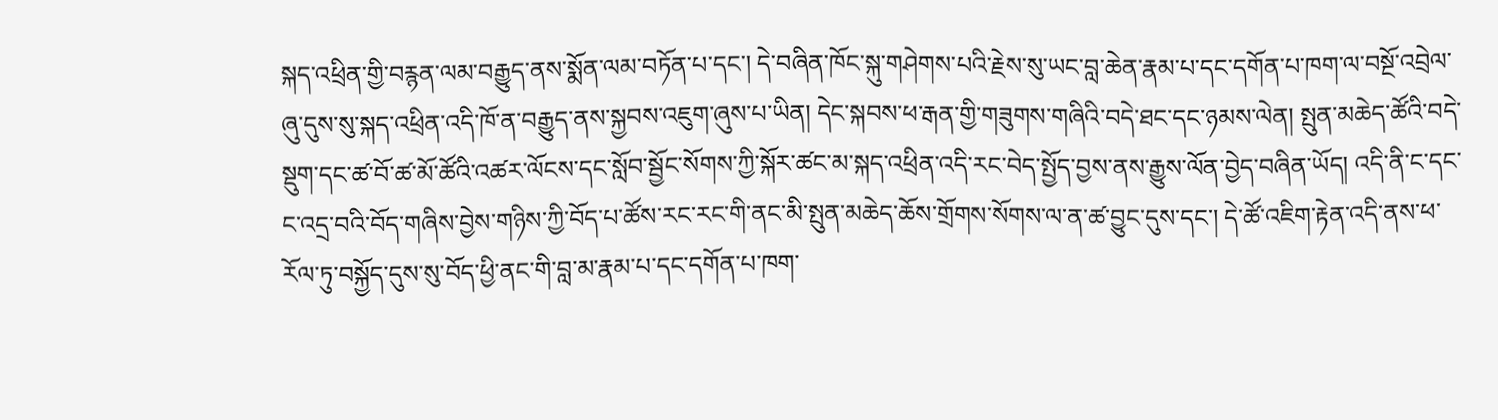སྐད་འཕྲིན་གྱི་བརྙན་ལམ་བརྒྱུད་ནས་སྨོན་ལམ་བཏོན་པ་དང་། དེ་བཞིན་ཁོང་སྐུ་གཤེགས་པའི་རྗེས་སུ་ཡང་བླ་ཆེན་རྣམ་པ་དང་དགོན་པ་ཁག་ལ་བསྔོ་འབྲེལ་ཞུ་དུས་སུ་སྐད་འཕྲིན་འདི་ཁོ་ན་བརྒྱུད་ནས་སྐྱབས་འཇུག་ཞུས་པ་ཡིན། དེང་སྐབས་ཕ་རྒན་གྱི་གཟུགས་གཞིའི་བདེ་ཐང་དང་ཉམས་ལེན། སྤུན་མཆེད་ཚོའི་བདེ་སྡུག་དང་ཚ་བོ་ཚ་མོ་ཚོའི་འཚར་ལོངས་དང་སློབ་སྦྱོང་སོགས་ཀྱི་སྐོར་ཚང་མ་སྐད་འཕྲིན་འདི་རང་བེད་སྤྱོད་བྱས་ནས་རྒྱུས་ལོན་བྱེད་བཞིན་ཡོད། འདི་ནི་ང་དང་ང་འདྲ་བའི་བོད་གཞིས་བྱེས་གཉིས་ཀྱི་བོད་པ་ཚོས་རང་རང་གི་ནང་མི་སྤུན་མཆེད་ཆོས་གྲོགས་སོགས་ལ་ན་ཚ་བྱུང་དུས་དང་། དེ་ཚོ་འཇིག་རྟེན་འདི་ནས་ཕ་རོལ་ཏུ་བསྐྱོད་དུས་སུ་བོད་ཕྱི་ནང་གི་བླ་མ་རྣམ་པ་དང་དགོན་པ་ཁག་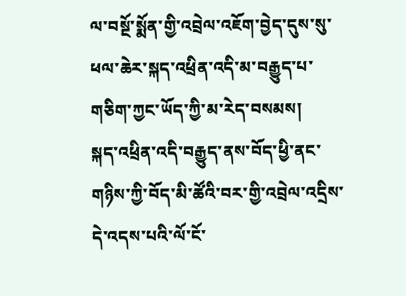ལ་བསྔོ་སྨོན་གྱི་འབྲེལ་འཇོག་བྱེད་དུས་སུ་ཕལ་ཆེར་སྐད་འཕྲིན་འདི་མ་བརྒྱུད་པ་གཅིག་ཀྱང་ཡོད་ཀྱི་མ་རེད་བསམས།
སྐད་འཕྲིན་འདི་བརྒྱུད་ནས་བོད་ཕྱི་ནང་གཉིས་ཀྱི་བོད་མི་ཚོའི་བར་གྱི་འབྲེལ་འདྲིས་དེ་འདས་པའི་ལོ་ངོ་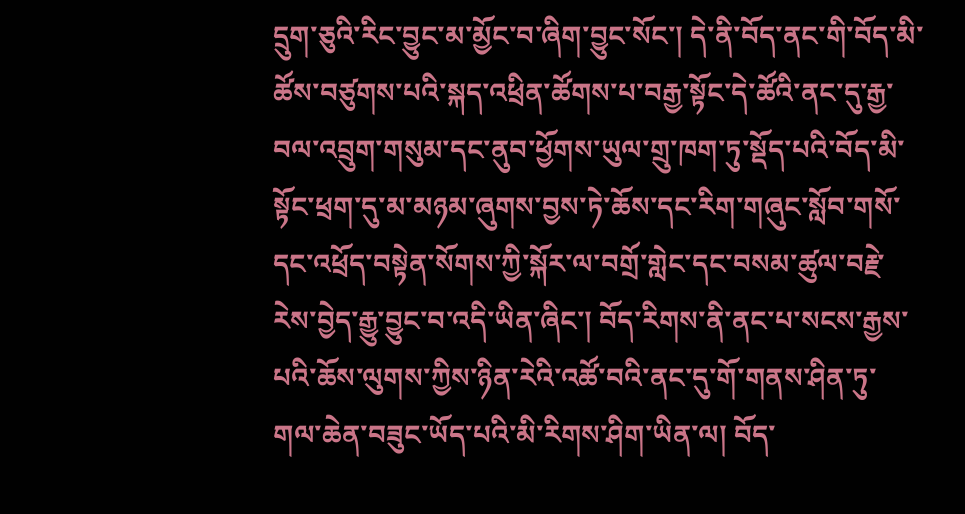དྲུག་ཅུའི་རིང་བྱུང་མ་མྱོང་བ་ཞིག་བྱུང་སོང་། དེ་ནི་བོད་ནང་གི་བོད་མི་ཚོས་བཙུགས་པའི་སྐད་འཕྲིན་ཚོགས་པ་བརྒྱ་སྟོང་དེ་ཚོའི་ནང་དུ་རྒྱ་བལ་འབྲུག་གསུམ་དང་ནུབ་ཕྱོགས་ཡུལ་གྲུ་ཁག་ཏུ་སྡོད་པའི་བོད་མི་སྟོང་ཕྲག་དུ་མ་མཉམ་ཞུགས་བྱས་ཏེ་ཆོས་དང་རིག་གཞུང་སློབ་གསོ་དང་འཕྲོད་བསྟེན་སོགས་ཀྱི་སྐོར་ལ་བགྲོ་གླེང་དང་བསམ་ཚུལ་བརྗེ་རེས་བྱེད་རྒྱུ་བྱུང་བ་འདི་ཡིན་ཞིང་། བོད་རིགས་ནི་ནང་པ་སངས་རྒྱས་པའི་ཆོས་ལུགས་ཀྱིས་ཉིན་རེའི་འཚོ་བའི་ནང་དུ་གོ་གནས་ཤིན་ཏུ་གལ་ཆེན་བཟུང་ཡོད་པའི་མི་རིགས་ཤིག་ཡིན་ལ། བོད་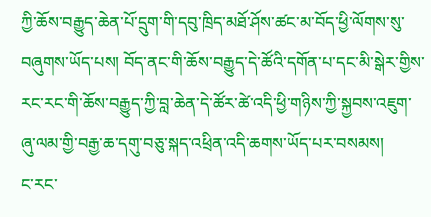ཀྱི་ཆོས་བརྒྱུད་ཆེན་པོ་དྲུག་གི་དབུ་ཁྲིད་མཐོ་ཤོས་ཚང་མ་བོད་ཕྱི་ལོགས་སུ་བཞུགས་ཡོད་པས། བོད་ནང་གི་ཆོས་བརྒྱུད་དེ་ཚོའི་དགོན་པ་དང་མི་སྒེར་གྱིས་རང་རང་གི་ཆོས་བརྒྱུད་ཀྱི་བླ་ཆེན་དེ་ཚོར་ཚེ་འདི་ཕྱི་གཉིས་ཀྱི་སྐྱབས་འཇུག་ཞུ་ལམ་གྱི་བརྒྱ་ཆ་དགུ་བཅུ་སྐད་འཕྲིན་འདི་ཆགས་ཡོད་པར་བསམས།
ང་རང་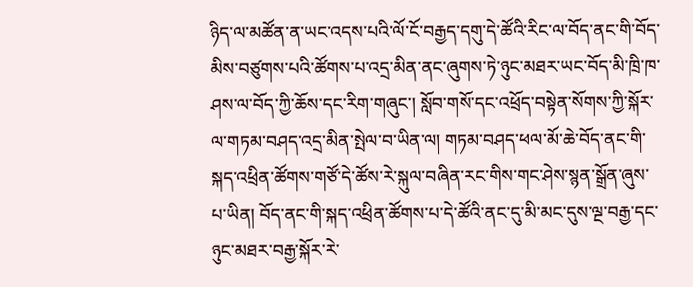ཉིད་ལ་མཚོན་ན་ཡང་འདས་པའི་ལོ་ངོ་བརྒྱད་དགུ་དེ་ཚོའི་རིང་ལ་བོད་ནང་གི་བོད་མིས་བཙུགས་པའི་ཚོགས་པ་འདྲ་མིན་ནང་ཞུགས་ཏེ་ཉུང་མཐར་ཡང་བོད་མི་ཁྲི་ཁ་ཤས་ལ་བོད་ཀྱི་ཆོས་དང་རིག་གཞུང་། སློབ་གསོ་དང་འཕྲོད་བསྟེན་སོགས་ཀྱི་སྐོར་ལ་གཏམ་བཤད་འདྲ་མིན་སྤེལ་བ་ཡིན་ལ། གཏམ་བཤད་ཕལ་མོ་ཆེ་བོད་ནང་གི་སྐད་འཕྲིན་ཚོགས་གཙོ་དེ་ཚོས་རེ་སྐུལ་བཞིན་རང་གིས་གང་ཤེས་སྙན་སྒྲོན་ཞུས་པ་ཡིན། བོད་ནང་གི་སྐད་འཕྲིན་ཚོགས་པ་དེ་ཚོའི་ནང་དུ་མི་མང་དུས་ལྔ་བརྒྱ་དང་ཉུང་མཐར་བརྒྱ་སྐོར་རེ་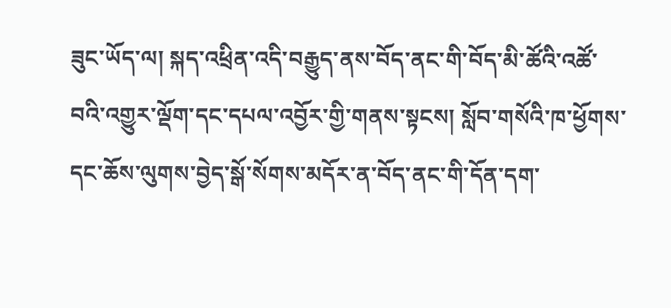ཟུང་ཡོད་ལ། སྐད་འཕྲིན་འདི་བརྒྱུད་ནས་བོད་ནང་གི་བོད་མི་ཚོའི་འཚོ་བའི་འགྱུར་ལྡོག་དང་དཔལ་འབྱོར་གྱི་གནས་སྟངས། སློབ་གསོའི་ཁ་ཕྱོགས་དང་ཆོས་ལུགས་བྱེད་སྒོ་སོགས་མདོར་ན་བོད་ནང་གི་དོན་དག་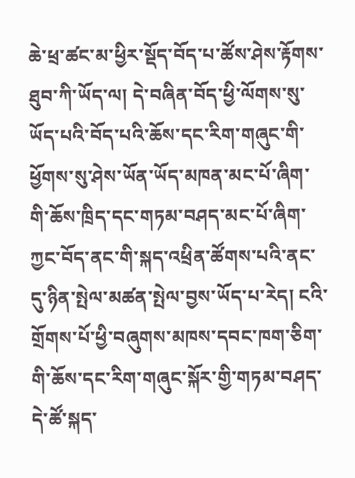ཆེ་ཕྲ་ཚང་མ་ཕྱིར་སྡོད་བོད་པ་ཚོས་ཤེས་རྟོགས་ཐུབ་ཀི་ཡོད་ལ། དེ་བཞིན་བོད་ཕྱི་ལོགས་སུ་ཡོད་པའི་བོད་པའི་ཆོས་དང་རིག་གཞུང་གི་ཕྱོགས་སུ་ཤེས་ཡོན་ཡོད་མཁན་མང་པོ་ཞིག་གི་ཆོས་ཁྲིད་དང་གཏམ་བཤད་མང་པོ་ཞིག་ཀྱང་བོད་ནང་གི་སྐད་འཕྲིན་ཚོགས་པའི་ནང་དུ་ཉིན་སྤེལ་མཚན་སྤེལ་བྱས་ཡོད་པ་རེད། ངའི་གྲོགས་པོ་ཕྱི་བཞུགས་མཁས་དབང་ཁག་ཅིག་གི་ཆོས་དང་རིག་གཞུང་སྐོར་གྱི་གཏམ་བཤད་དེ་ཚོ་སྐད་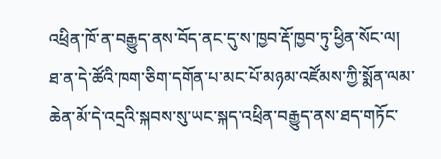འཕྲིན་ཁོ་ན་བརྒྱུད་ནས་བོད་ནང་དུ་ས་ཁྱབ་རྡོ་ཁྱབ་ཏུ་ཕྱིན་སོང་ལ། ཐ་ན་དེ་ཚོའི་ཁག་ཅིག་དགོན་པ་མང་པོ་མཉམ་འཛོམས་ཀྱི་སྨོན་ལམ་ཆེན་མོ་དེ་འདྲའི་སྐབས་སུ་ཡང་སྐད་འཕྲིན་བརྒྱུད་ནས་ཐད་གཏོང་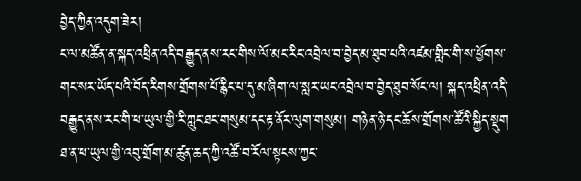བྱེད་ཀྱིན་འདུག་ཟེར།
ང་ལ་མཚོན་ན་སྐད་འཕྲིན་འདི་བརྒྱུད་ནས་རང་གིས་ལོ་མང་རིང་འབྲེལ་བ་བྱེད་མ་ཐུབ་པའི་འཛམ་གླིང་གི་ས་ཕྱོགས་གང་སར་ཡོད་པའི་བོད་རིགས་གྲོགས་པོ་རྙིང་པ་དུ་མ་ཞིག་ལ་སླར་ཡང་འབྲེལ་བ་བྱེད་ཐུབ་སོང་ལ། སྐད་འཕྲིན་འདི་བརྒྱུད་ནས་རང་གི་ཕ་ཡུལ་གྱི་རི་ཀླུང་ཐང་གསུམ་དང་རྟ་ནོར་ལུག་གསུམ། གཉེན་ཉེ་དང་ཆོས་གྲོགས་ཚོའི་སྐྱིད་སྡུག ཐ་ན་ཕ་ཡུལ་གྱི་འབུ་གྲོག་མ་ཚུན་ཆད་ཀྱི་འཚོ་བ་རོལ་སྟངས་ཀྱང་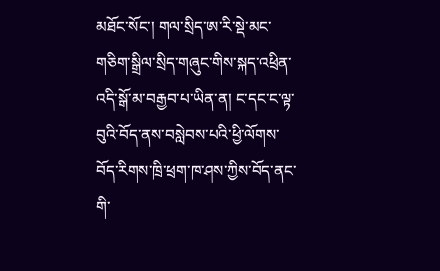མཐོང་སོང་། གལ་སྲིད་ཨ་རི་སྡེ་མང་གཅིག་སྒྲིལ་སྲིད་གཞུང་གིས་སྐད་འཕྲིན་འདི་སྒོ་མ་བརྒྱབ་པ་ཡིན་ན། ང་དང་ང་ལྟ་བུའི་བོད་ནས་བསླེབས་པའི་ཕྱི་ལོགས་བོད་རིགས་ཁྲི་ཕྲག་ཁ་ཤས་ཀྱིས་བོད་ནང་གི་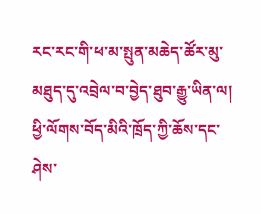རང་རང་གི་ཕ་མ་སྤུན་མཆེད་ཚོར་མུ་མཐུད་དུ་འབྲེལ་བ་བྱེད་ཐུབ་རྒྱུ་ཡིན་ལ། ཕྱི་ལོགས་བོད་མིའི་ཁྲོད་ཀྱི་ཆོས་དང་ཤེས་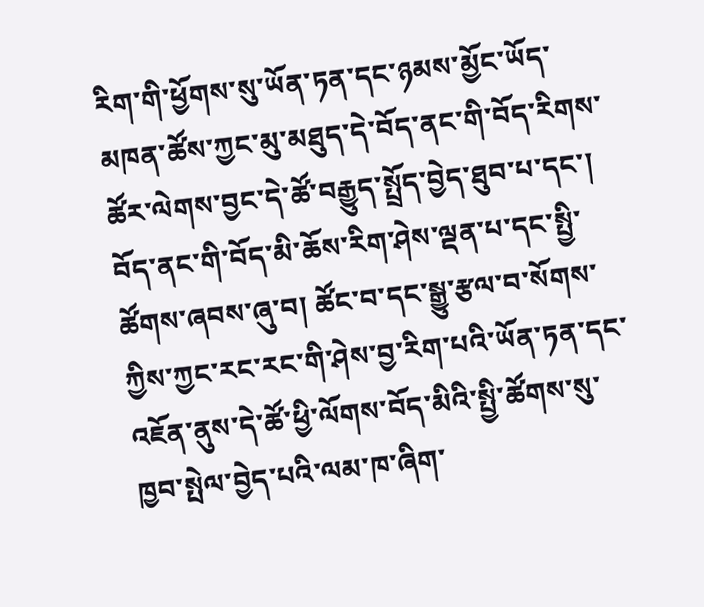རིག་གི་ཕྱོགས་སུ་ཡོན་ཏན་དང་ཉམས་མྱོང་ཡོད་མཁན་ཚོས་ཀྱང་མུ་མཐུད་དེ་བོད་ནང་གི་བོད་རིགས་ཚོར་ལེགས་བྱང་དེ་ཚོ་བརྒྱུད་སྤྲོད་བྱེད་ཐུབ་པ་དང་། བོད་ནང་གི་བོད་མི་ཆོས་རིག་ཤེས་ལྡན་པ་དང་སྤྱི་ཚོགས་ཞབས་ཞུ་བ། ཚོང་བ་དང་སྒྱུ་རྩལ་བ་སོགས་ཀྱིས་ཀྱང་རང་རང་གི་ཤེས་བྱ་རིག་པའི་ཡོན་ཏན་དང་འཇོན་ནུས་དེ་ཚོ་ཕྱི་ལོགས་བོད་མིའི་སྤྱི་ཚོགས་སུ་ཁྱབ་སྤེལ་བྱེད་པའི་ལམ་ཁ་ཞིག་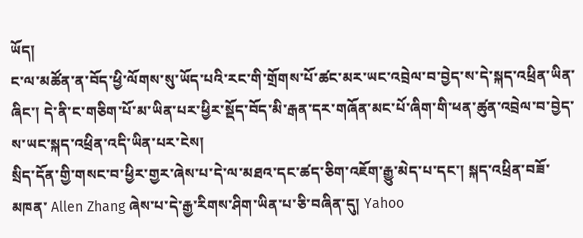ཡོད།
ང་ལ་མཚོན་ན་བོད་ཕྱི་ལོགས་སུ་ཡོད་པའི་རང་གི་གྲོགས་པོ་ཚང་མར་ཡང་འབྲེལ་བ་བྱེད་ས་དེ་སྐད་འཕྲིན་ཡིན་ཞིང་། དེ་ནི་ང་གཅིག་པོ་མ་ཡིན་པར་ཕྱིར་སྡོད་བོད་མི་རྒན་དར་གཞོན་མང་པོ་ཞིག་གི་ཕན་ཚུན་འབྲེལ་བ་བྱེད་ས་ཡང་སྐད་འཕྲིན་འདི་ཡིན་པར་ངེས།
སྲིད་དོན་གྱི་གསང་བ་ཕྱིར་གྱར་ཞེས་པ་དེ་ལ་མཐའ་དང་ཚད་ཅིག་འཇོག་རྒྱུ་མེད་པ་དང་། སྐད་འཕྲིན་བཟོ་མཁན་ Allen Zhang ཞེས་པ་དེ་རྒྱ་རིགས་ཤིག་ཡིན་པ་ཅི་བཞིན་དུ། Yahoo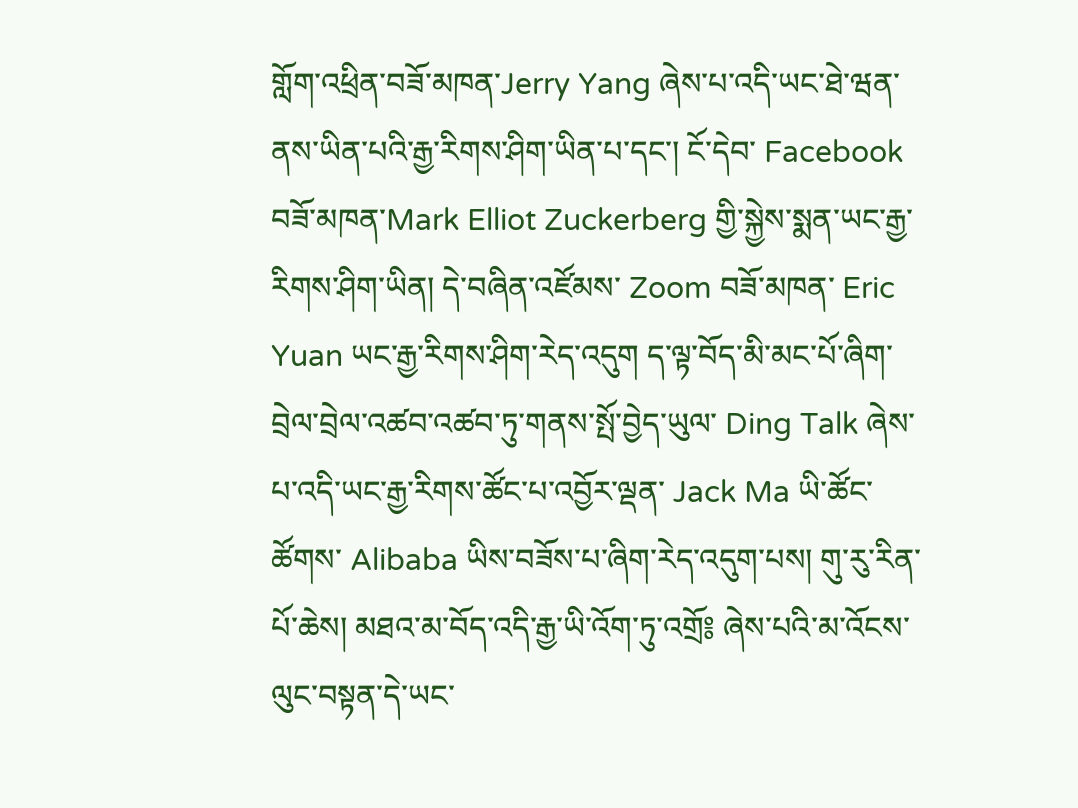གློག་འཕྲིན་བཟོ་མཁན་Jerry Yang ཞེས་པ་འདི་ཡང་ཐེ་ཝན་ནས་ཡིན་པའི་རྒྱ་རིགས་ཤིག་ཡིན་པ་དང་། ངོ་དེབ་ Facebook བཟོ་མཁན་Mark Elliot Zuckerberg གྱི་སྐྱེས་སྨན་ཡང་རྒྱ་རིགས་ཤིག་ཡིན། དེ་བཞིན་འཛོམས་ Zoom བཟོ་མཁན་ Eric Yuan ཡང་རྒྱ་རིགས་ཤིག་རེད་འདུག ད་ལྟ་བོད་མི་མང་པོ་ཞིག་བྲེལ་བྲེལ་འཚབ་འཚབ་ཏུ་གནས་སྤོ་བྱེད་ཡུལ་ Ding Talk ཞེས་པ་འདི་ཡང་རྒྱ་རིགས་ཚོང་པ་འབྱོར་ལྡན་ Jack Ma ཡི་ཚོང་ཚོགས་ Alibaba ཡིས་བཟོས་པ་ཞིག་རེད་འདུག་པས། གུ་རུ་རིན་པོ་ཆེས། མཐའ་མ་བོད་འདི་རྒྱ་ཡི་འོག་ཏུ་འགྲོ༔ ཞེས་པའི་མ་འོངས་ལུང་བསྟན་དེ་ཡང་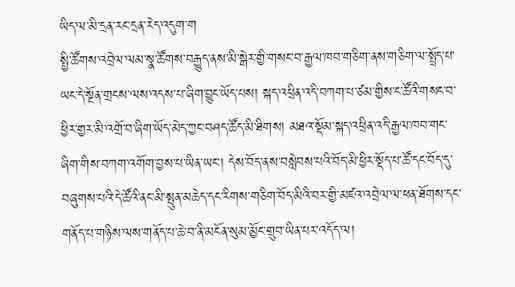ཡིད་ལ་མི་དྲན་རང་དྲན་རེད་འདུག་ག
སྤྱི་ཚོགས་འབྲེལ་ལམ་སྣ་ཚོགས་བརྒྱུད་ནས་མི་སྒེར་གྱི་གསང་བ་རྒྱལ་ཁབ་གཅིག་ནས་གཅིག་ལ་སྤྲོད་པ་ཡང་དེ་སྔོན་གྲངས་ལས་འདས་པ་ཞིག་བྱུང་ཡོད་པས། སྐད་འཕྲིན་འདི་བཀག་པ་ཙམ་གྱིས་ང་ཚོའི་གསང་བ་ཕྱིར་གྱར་མི་འགྲོ་བ་ཞིག་ཡོད་མེད་ཀྱང་བཤད་ཚོད་མི་ཐིགས། མཐའ་སྡོམ་སྐད་འཕྲིན་འདི་རྒྱལ་ཁབ་གང་ཞིག་གིས་བཀག་འགོག་བྱས་པ་ཡིན་ཡང་། དེས་བོད་ནས་བསླེབས་པའི་བོད་མི་ཕྱིར་སྡོད་པ་ཚོ་དང་བོད་དུ་བཞུགས་པའི་དེ་ཚོའི་ནང་མི་སྤུན་མཆེད་དང་རིགས་གཅིག་བོད་མིའི་བར་གྱི་མཛའ་འབྲེལ་ལ་ཕན་ཐོགས་དང་གནོད་པ་གཉིས་ལས་གནོད་པ་ཆེ་བ་ནི་མངོན་སུམ་མྱོང་གྲུབ་ཡིན་པར་འདོད་ལ།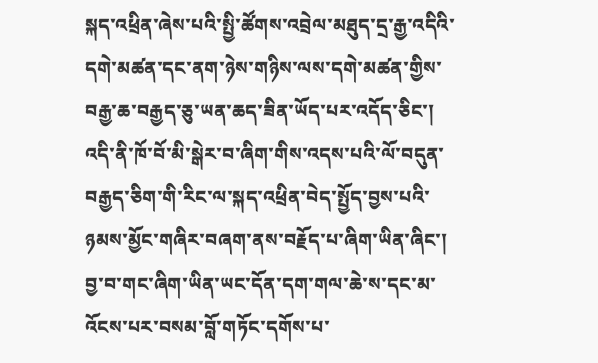སྐད་འཕྲིན་ཞེས་པའི་སྤྱི་ཚོགས་འབྲེལ་མཐུད་དྲ་རྒྱ་འདིའི་དགེ་མཚན་དང་ནག་ཉེས་གཉིས་ལས་དགེ་མཚན་གྱིས་བརྒྱ་ཆ་བརྒྱད་ཅུ་ཡན་ཆད་ཟིན་ཡོད་པར་འདོད་ཅིང་། འདི་ནི་ཁོ་བོ་མི་སྒེར་བ་ཞིག་གིས་འདས་པའི་ལོ་བདུན་བརྒྱད་ཅིག་གི་རིང་ལ་སྐད་འཕྲིན་བེད་སྤྱོད་བྱས་པའི་ཉམས་མྱོང་གཞིར་བཞག་ནས་བརྗོད་པ་ཞིག་ཡིན་ཞིང་། བྱ་བ་གང་ཞིག་ཡིན་ཡང་དོན་དག་གལ་ཆེ་ས་དང་མ་འོངས་པར་བསམ་བློ་གཏོང་དགོས་པ་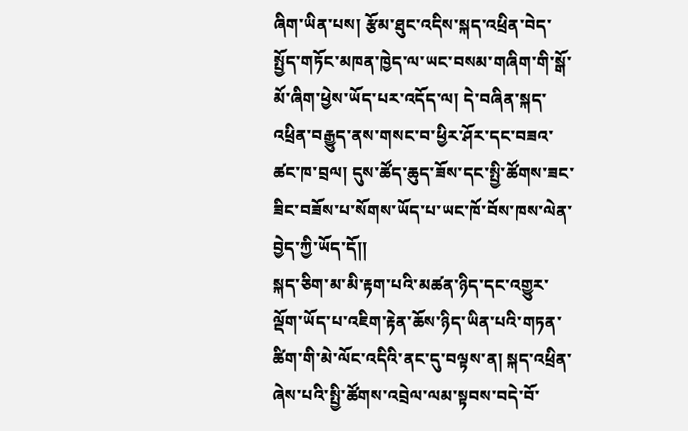ཞིག་ཡིན་པས། རྩོམ་ཐུང་འདིས་སྐད་འཕྲིན་བེད་སྤྱོད་གཏོང་མཁན་ཁྱེད་ལ་ཡང་བསམ་གཞིག་གི་སྒོ་མོ་ཞིག་ཕྱེས་ཡོད་པར་འདོད་ལ། དེ་བཞིན་སྐད་འཕྲིན་བརྒྱུད་ནས་གསང་བ་ཕྱིར་ཤོར་དང་བཟའ་ཚང་ཁ་བྲལ། དུས་ཚོད་ཆུད་ཟོས་དང་སྤྱི་ཚོགས་ཟང་ཟིང་བཟོས་པ་སོགས་ཡོད་པ་ཡང་ཁོ་བོས་ཁས་ལེན་བྱེད་ཀྱི་ཡོད་དོ།།
སྐད་ཅིག་མ་མི་རྟག་པའི་མཚན་ཉིད་དང་འགྱུར་ལྡོག་ཡོད་པ་འཇིག་རྟེན་ཆོས་ཉིད་ཡིན་པའི་གཏན་ཚིག་གི་མེ་ལོང་འདིའི་ནང་དུ་བལྟས་ན། སྐད་འཕྲིན་ཞེས་པའི་སྤྱི་ཚོགས་འབྲེལ་ལམ་སྟབས་བདེ་བོ་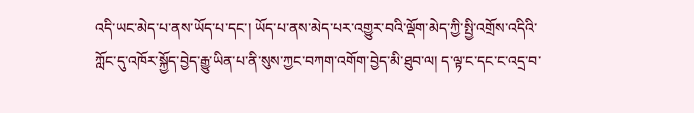འདི་ཡང་མེད་པ་ནས་ཡོད་པ་དང་། ཡོད་པ་ནས་མེད་པར་འགྱུར་བའི་ལྡོག་མེད་ཀྱི་སྤྱི་འགྲོས་འདིའི་ཀློང་དུ་འཁོར་སྐྱོད་བྱེད་རྒྱུ་ཡིན་པ་ནི་སུས་ཀྱང་བཀག་འགོག་བྱེད་མི་ཐུབ་ལ། ད་ལྟ་ང་དང་ང་འདྲ་བ་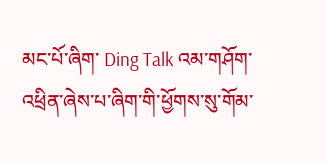མང་པོ་ཞིག་ Ding Talk འམ་གཤོག་འཕྲིན་ཞེས་པ་ཞིག་གི་ཕྱོགས་སུ་གོམ་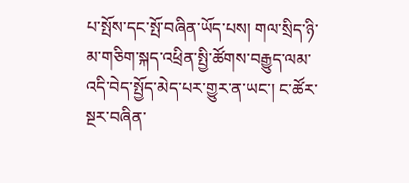པ་སྤོས་དང་སྤོ་བཞིན་ཡོད་པས། གལ་སྲིད་ཉི་མ་གཅིག་སྐད་འཕྲིན་སྤྱི་ཚོགས་བརྒྱུད་ལམ་འདི་བེད་སྤྱོད་མེད་པར་གྱུར་ན་ཡང་། ང་ཚོར་སྔར་བཞིན་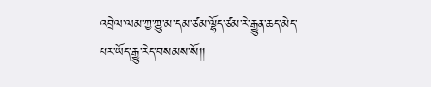འབྲེལ་ལམ་ཀྱ་ཀྱུ་མ་དམ་ཙམ་ལྷོད་ཙམ་རེ་རྒྱུན་ཆད་མེད་པར་ཡོད་རྒྱུ་རེད་བསམས་སོ།།